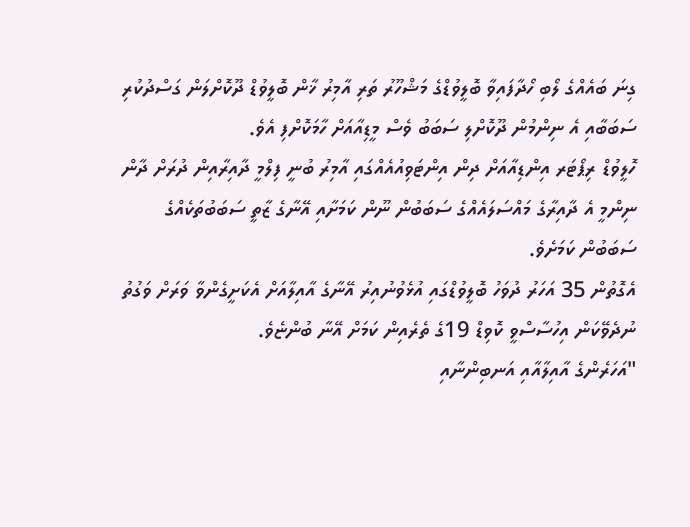ގިނަ ބައެއްގެ ލޯބި ހޯދާފައިވާ ބޮލީވުޑްގެ މަޝްހޫރު ތަރި އާމިރު ޚާން ބޮލީވުޑް ދޫކޮށްލަން ގަސްދުކުރި ސަބަބާއި އެ ނިންމުން ދޫކޮށްލި ސަބަބު ވެސް މީޑިއާއަށް ހާމަކޮށްފި އެވެ.
ހޮލީވުޑް ރިޕޯޓަރ އިންޑިއާއަށް ދިން އިންޓަވިއުއެއްގައި އާމިރު ބުނީ ފިލްމީ ދާއިރާއިން ދުރަށް ދާން ނިންމީ އެ ދާއިރާގެ މައްސަލައެއްގެ ސަބަބުން ނޫން ކަމަށާއި އޭނާގެ ޒާތީ ސަބަބުތަކެއްގެ ސަބަބުން ކަމަށެވެ.
އެގޮތުން 35 އަހަރު ދުވަހު ބޮލީވުޑްގައި އުޅެވުނުއިރު އޭނާގެ އާއިލާއަށް އެކަށީގެންވާ ވަރަށް ވަގުތު ނުދެވޭކަން އިހުސާސްވީ ކޮވިޑް 19ގެ ތެރެއިން ކަމަށް އޭނާ ބުންޏެވެ.
"އަހަރެންގެ އާއިލާއާއި އަނބިންނާއި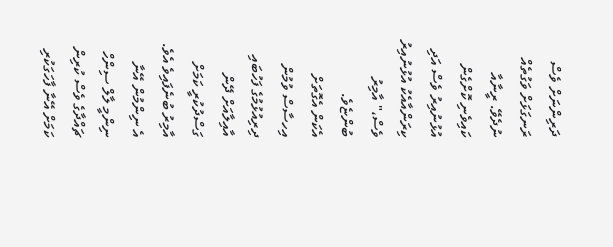ދަރިންނަށް ވެސް ރަނގަޅަށް ވަގުތެއް ނުދެވޭ. ރީނާއާ ކައިވެނި ކޮށްގެން އުޅުނުއިރު ވެސް އަދި ކިރަންއާއެކު އުޅުނުއިރު ވެސް،" އާމިރު ބުންޏެވެ.
އެކަން އެގޮތަށް އިހސާސް ވުމުން ދިރިއުޅުމުގެ ފަހުބައި އާއިލާއަށް ދޭން ގަސްދުކުރީ ކަމަށް އާމިރު ބުނެފައިވެ އެވެ. އެ ނިންމުން އޭނާ ނިންމީ ލާލް ސިންހް ޗައްދާގެ ވެސް ކުރިން ކަމަށް އޭނާ ފާހަގަކުރި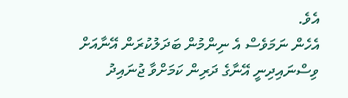އެވެ.
އެހެން ނަމަވެސް އެ ނިންމުން ބަދަލުކުރަން އޭނާއަށް ވިސްނައިދިނީ އޭނާގެ ދަރިން ކަމަށްވާ ޖުނައިދު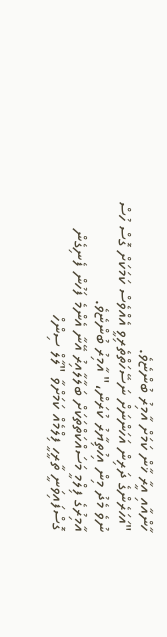ހާންއާއި އީރާ ޚާން ކަމަށް އާމިރު ބުންޏެވެ.
"އަހަރެންގެ ދަރިން އަހަންނަށް ނަސޭހަތްތެރިވީ އެއްވެސް ކަމަކަށް ގޮސް ހުސް ނުވެ މެދު މިން އިހުތިޔާރު ކުރަން،" އާމިރު ބުންޏެވެ.
އާމިރުގެ ފިލްމީ މަސައްކަތްތަކަށް ބަލާލާއިރު އޭނާ އެންމެ ފަހުން ފެނިގެން ގޮސްފައިވަނީ ތާރީހީ ފިލްމެއް ކަމަށްވާ "ލާލް ސިންހް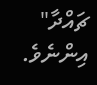ޗައްދާ" އިންނެވެ.